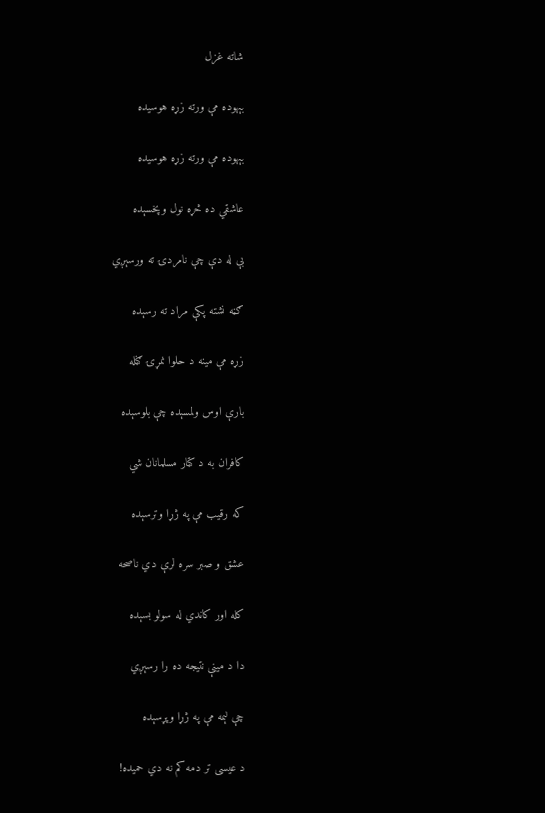شاته غزل

بېهوده مې ورته زړه هوسیده

بېهوده مې ورته زړه هوسیده

عاشقي ده څړه نول وپخسېده

بې له دې چې نامردۍ ته ورسېږي

ګڼه نشته پکې مراد ته رسېده

زړه مې مینه د حلوا نمړۍ ګڼله

بارې اوس ولمسېده چې بلوسېده

کافران به د کټار مسلمانان شي

که رقیب مې په ژړا وترسېده

عشق و صبر سره لرې دي ناصحه

کله اور کاندي له سولو بسېده

دا د مینې نتیجه ده را رسېږي

چې لېمه مې په ژړا وپړسېده

د عیسی تر دمه کم نه دي حمیده!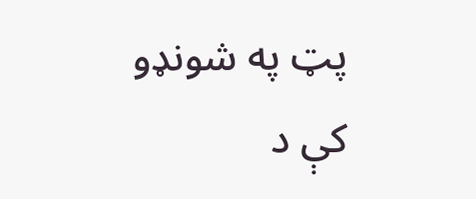پټ په شونډو کې د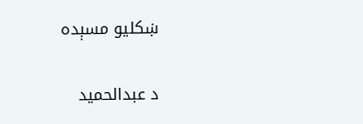ښکلیو مسېده

د عبدالحمید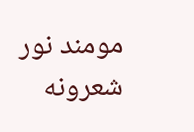مومند نور شعرونه